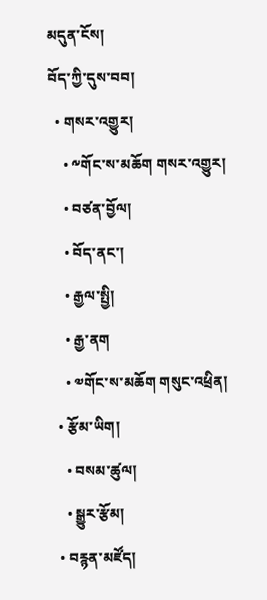མདུན་ངོས།
བོད་ཀྱི་དུས་བབ།
  • གསར་འགྱུར།
    • ༸གོང་ས་མཆོག གསར་འགྱུར།
    • བཙན་བྱོལ།
    • བོད་ནང་།
    • རྒྱལ་སྤྱི།
    • རྒྱ་ནག
    • ༧གོང་ས་མཆོག གསུང་འཕྲིན།
  • རྩོམ་ཡིག།
    • བསམ་ཚུལ།
    • སྒྱུར་རྩོམ།
  • བརྙན་མཛོད།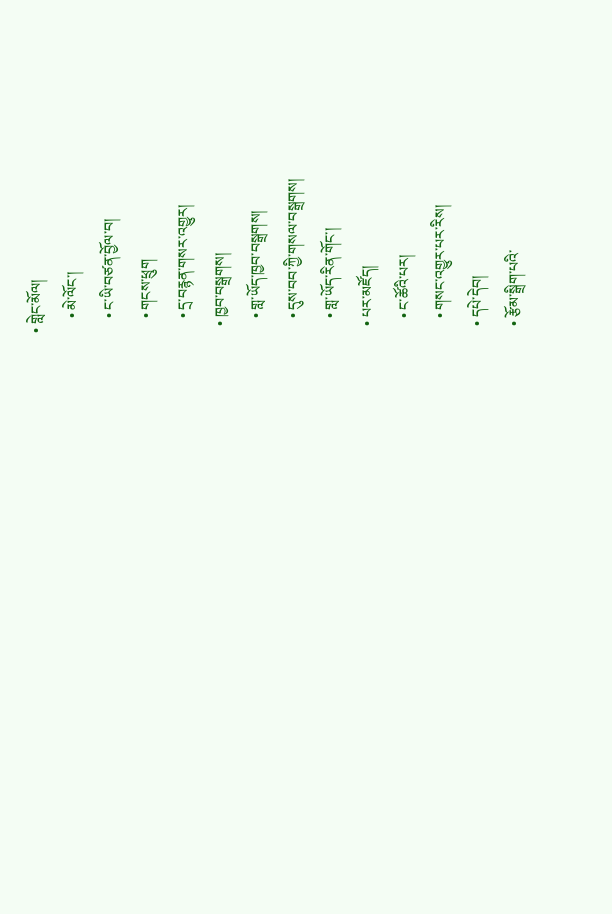• གླེང་མོལ།
    • མེ་ལོང་།
    • ང་ཡི་བཙན་བྱོལ་བ།
    • གངས་ཕྲུག
    • དྲ་བརྙན་གསར་འགྱུར།
  • ཁྱབ་བསྒྲགས།
    • གླ་ཡོད་ཁྱབ་བསྒྲགས།
    • དུས་བབ་ཀྱི་གསལ་བསྒྲགས།
    • གླ་ཡོད་རིན་གོང་།
  • པར་མཛོད།
    • ང་ཚོའི་པར།
    • གསང་འགྱུར་པར་རིས།
  • དཔེ་དེབ།
  • རྩོམ་སྒྲིག་པའི་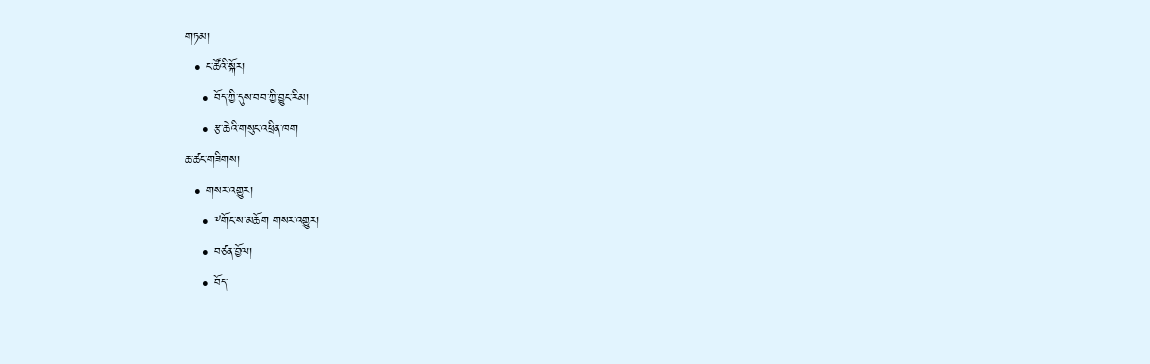གཏམ།
  • ང་ཚོའི་སྐོར།
    • བོད་ཀྱི་དུས་བབ་ཀྱི་བྱུང་རིམ།
    • རྩ་ཆེའི་གསུང་འཕྲིན་ཁག
ཆ་ཚང་གཟིགས།
  • གསར་འགྱུར།
    • ༸གོང་ས་མཆོག གསར་འགྱུར།
    • བཙན་བྱོལ།
    • བོད་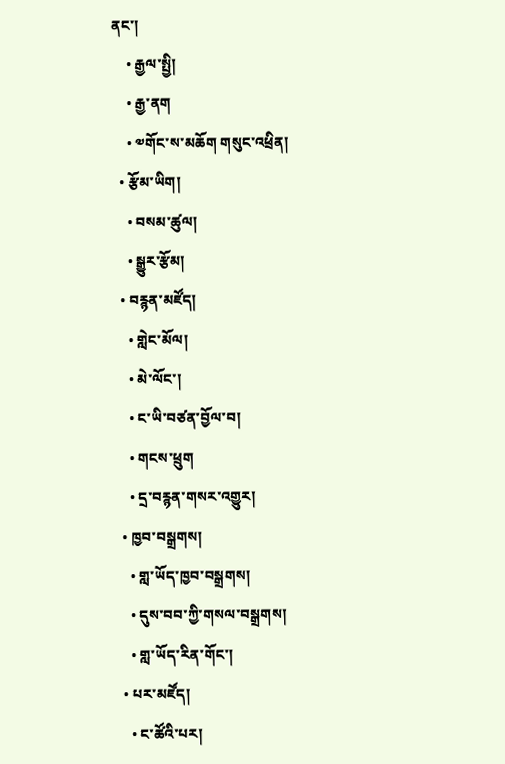ནང་།
    • རྒྱལ་སྤྱི།
    • རྒྱ་ནག
    • ༧གོང་ས་མཆོག གསུང་འཕྲིན།
  • རྩོམ་ཡིག།
    • བསམ་ཚུལ།
    • སྒྱུར་རྩོམ།
  • བརྙན་མཛོད།
    • གླེང་མོལ།
    • མེ་ལོང་།
    • ང་ཡི་བཙན་བྱོལ་བ།
    • གངས་ཕྲུག
    • དྲ་བརྙན་གསར་འགྱུར།
  • ཁྱབ་བསྒྲགས།
    • གླ་ཡོད་ཁྱབ་བསྒྲགས།
    • དུས་བབ་ཀྱི་གསལ་བསྒྲགས།
    • གླ་ཡོད་རིན་གོང་།
  • པར་མཛོད།
    • ང་ཚོའི་པར།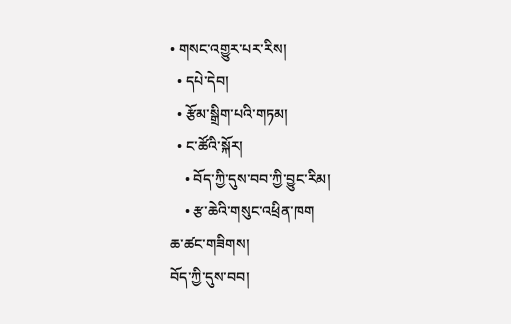• གསང་འགྱུར་པར་རིས།
  • དཔེ་དེབ།
  • རྩོམ་སྒྲིག་པའི་གཏམ།
  • ང་ཚོའི་སྐོར།
    • བོད་ཀྱི་དུས་བབ་ཀྱི་བྱུང་རིམ།
    • རྩ་ཆེའི་གསུང་འཕྲིན་ཁག
ཆ་ཚང་གཟིགས།
བོད་ཀྱི་དུས་བབ།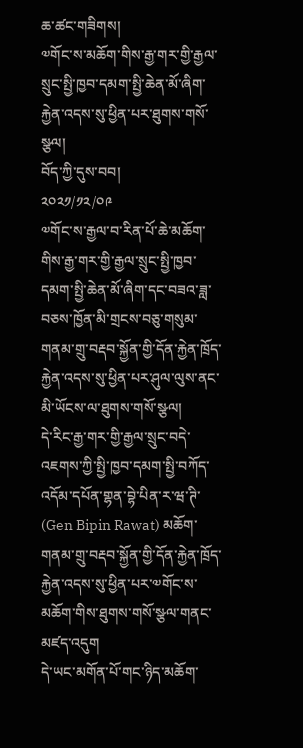ཆ་ཚང་གཟིགས།
༧གོང་ས་མཆོག་གིས་རྒྱ་གར་གྱི་རྒྱལ་སྲུང་སྤྱི་ཁྱབ་དམག་སྤྱི་ཆེན་མོ་ཞིག་རྐྱེན་འདས་སུ་ཕྱིན་པར་ཐུགས་གསོ་སྩལ།
བོད་ཀྱི་དུས་བབ།
༢༠༢༡/༡༢/༠༩
༧གོང་ས་རྒྱལ་བ་རིན་པོ་ཆེ་མཆོག་གིས་རྒྱ་གར་གྱི་རྒྱལ་སྲུང་སྤྱི་ཁྱབ་དམག་སྤྱི་ཆེན་མོ་ཞིག་དང་བཟའ་ཟླ་བཅས་ཁྱོན་མི་གྲངས་བཅུ་གསུམ་གནམ་གྲུ་བརྡབ་སྐྱོན་གྱི་དོན་རྐྱེན་ཁྲོད་རྐྱེན་འདས་སུ་ཕྱིན་པར་ཤུལ་ལུས་ནང་མི་ཡོངས་ལ་ཐུགས་གསོ་སྩལ།
དེ་རིང་རྒྱ་གར་གྱི་རྒྱལ་སྲུང་བདེ་འཇགས་ཀྱི་སྤྱི་ཁྱབ་དམག་སྤྱི་བཀོད་འདོམ་དཔོན་གྷན་བྷེ་པིན་ར་ཝ་ཊི་ (Gen Bipin Rawat) མཆོག་གནམ་གྲུ་བརྡབ་སྐྱོན་གྱི་དོན་རྐྱེན་ཁྲོད་རྐྱེན་འདས་སུ་ཕྱིན་པར་༧གོང་ས་མཆོག་གིས་ཐུགས་གསོ་སྩལ་གནང་མཛད་འདུག
དེ་ཡང་མགོན་པོ་གང་ཉིད་མཆོག་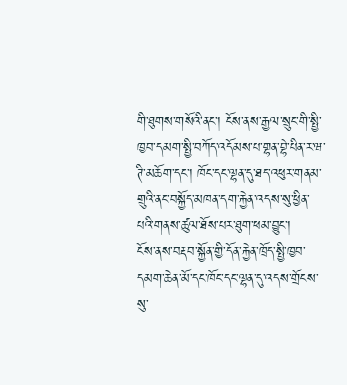གི་ཐུགས་གསོའི་ནང་། ངོས་ནས་རྒྱལ་སྲུང་གི་སྤྱི་ཁྱབ་དམག་སྤྱི་བཀོད་འདོམས་པ་གྷན་བྷེ་པིན་ར་ཝ་ཊི་མཆོག་དང་། ཁོང་དང་ལྷན་དུ་ཐད་འཕུར་གནམ་གྲུའི་ནང་བསྐྱོད་མཁན་དག་རྐྱེན་འདས་སུ་ཕྱིན་པའི་གནས་ཚུལ་ཐོས་པར་ཐུག་ཕམ་བྱུང་།
ངོས་ནས་བརྡབ་སྐྱོན་གྱི་དོན་རྐྱེན་ཁྲོད་སྤྱི་ཁྱབ་དམག་ཆེན་མོ་དང་ཁོང་དང་ལྷན་དུ་འདས་གྲོངས་སུ་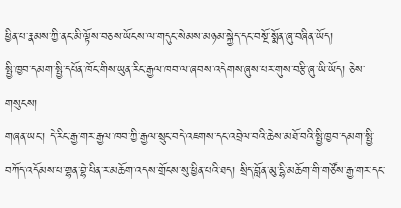ཕྱིན་པ་རྣམས་ཀྱི་ནང་མི་ལྟོས་བཅས་ཡོངས་ལ་གདུང་སེམས་མཉམ་སྐྱེད་དང་བསྔོ་སྨོན་ཞུ་བཞིན་ཡོད།
སྤྱི་ཁྱབ་དམག་སྤྱི་དཔོན་ཁོང་གིས་ཡུན་རིང་རྒྱལ་ཁབ་ལ་ཞབས་འདེགས་ཞུས་པར་གུས་བརྩི་ཞུ་ཡི་ཡོད། ཅེས་གསུངས།
གཞན་ཡང་། དེ་རིང་རྒྱ་གར་རྒྱལ་ཁབ་ཀྱི་རྒྱལ་སྲུང་བདེ་འཇགས་དང་འབྲེལ་བའི་ཆེས་མཐོ་བའི་སྤྱི་ཁྱབ་དམག་སྤྱི་བཀོད་འདོམས་པ་གྷན་བྷེ་པིན་ར་མཆོག་འདས་གྲོངས་སུ་ཕྱིན་པའི་ཐད། སྲིད་བློན་མུ་དྷི་མཆོག་གི་གཙོས་རྒྱ་གར་དང་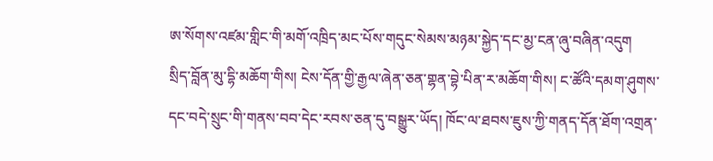ཨ་སོགས་འཛམ་གླིང་གི་མགོ་འཁྲིད་མང་པོས་གདུང་སེམས་མཉམ་སྐྱེད་དང་མྱ་ངན་ཞུ་བཞིན་འདུག
སྲིད་བློན་མུ་དྷི་མཆོག་གིས། ངེས་དོན་གྱི་རྒྱལ་ཞེན་ཅན་གྷན་བྷེ་པིན་ར་མཆོག་གིས། ང་ཚོའི་དམག་ཤུགས་དང་བདེ་སྲུང་གི་གནས་བབ་དེང་རབས་ཅན་དུ་བསྒྱུར་ཡོད། ཁོང་ལ་ཐབས་ཇུས་ཀྱི་གནད་དོན་ཐོག་འགྲན་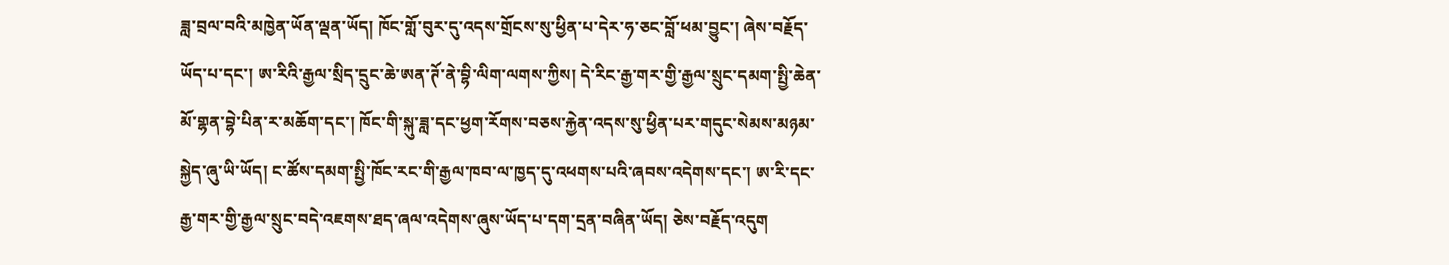ཟླ་བྲལ་བའི་མཁྱེན་ཡོན་ལྡན་ཡོད། ཁོང་གློ་བུར་དུ་འདས་གྲོངས་སུ་ཕྱིན་པ་དེར་ཧ་ཅང་བློ་ཕམ་བྱུང་། ཞེས་བརྗོད་ཡོད་པ་དང་། ཨ་རིའི་རྒྱལ་སྲིད་དྲུང་ཆེ་ཨན་ཊོ་ནེ་བྷི་ལིག་ལགས་ཀྱིས། དེ་རིང་རྒྱ་གར་གྱི་རྒྱལ་སྲུང་དམག་སྤྱི་ཆེན་མོ་གྷན་བྷེ་པིན་ར་མཆོག་དང་། ཁོང་གི་སྐུ་ཟླ་དང་ཕྱག་རོགས་བཅས་རྐྱེན་འདས་སུ་ཕྱིན་པར་གདུང་སེམས་མཉམ་སྐྱེད་ཞུ་ཡི་ཡོད། ང་ཚོས་དམག་སྤྱི་ཁོང་རང་གི་རྒྱལ་ཁབ་ལ་ཁྱད་དུ་འཕགས་པའི་ཞབས་འདེགས་དང་། ཨ་རི་དང་རྒྱ་གར་གྱི་རྒྱལ་སྲུང་བདེ་འཇགས་ཐད་ཞལ་འདེགས་ཞུས་ཡོད་པ་དག་དྲན་བཞིན་ཡོད། ཅེས་བརྗོད་འདུག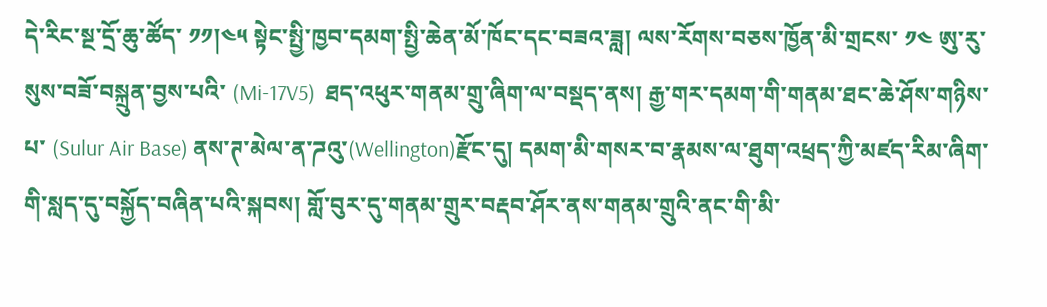དེ་རིང་སྔ་དྲོ་ཆུ་ཚོད་ ༡༡།༤༥ སྟེང་སྤྱི་ཁྱབ་དམག་སྤྱི་ཆེན་མོ་ཁོང་དང་བཟའ་ཟླ། ལས་རོགས་བཅས་ཁྱོན་མི་གྲངས་ ༡༤ ཨུ་རུ་སུས་བཟོ་བསྐྲུན་བྱས་པའི་ (Mi-17V5)  ཐད་འཕུར་གནམ་གྲུ་ཞིག་ལ་བསྡད་ནས། རྒྱ་གར་དམག་གི་གནམ་ཐང་ཆེ་ཤོས་གཉིས་པ་ (Sulur Air Base) ནས་ཊ་མེལ་ན་ཌའུ་(Wellington)རྫོང་དུ། དམག་མི་གསར་བ་རྣམས་ལ་ཐུག་འཕྲད་ཀྱི་མཛད་རིམ་ཞིག་གི་སླད་དུ་བསྐྱོད་བཞིན་པའི་སྐབས། གློ་བུར་དུ་གནམ་གྲུར་བརྡབ་ཤོར་ནས་གནམ་གྲུའི་ནང་གི་མི་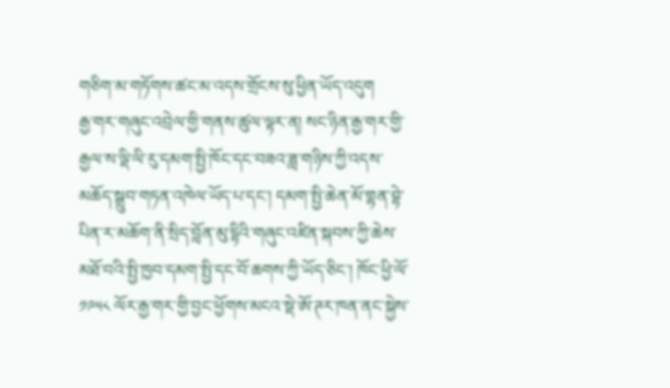གཅིག་མ་གཏོགས་ཚང་མ་འདས་གྲོངས་སུ་ཕྱིན་ཡོད་འདུག
རྒྱ་གར་གཞུང་འབྲེལ་གྱི་གནས་ཚུལ་ལྟར་ན། སང་ཉིན་རྒྱ་གར་གྱི་རྒྱལ་ས་ལྡི་ལི་རུ་དམག་སྤྱི་ཁོང་དང་བཟའ་ཟླ་གཉིས་ཀྱི་འདས་མཆོད་སྒྲུབ་གཏན་འཁེལ་ཡོད་པ་དང་། དམག་སྤྱི་ཆེན་མོ་གྷན་བྷེ་པིན་ར་མཆོག་ནི་སྲིད་བློན་མུ་དྷིའི་གཞུང་འཛིན་སྐབས་ཀྱི་ཆེས་མཐོ་བའི་སྤྱི་ཁྱབ་དམག་སྤྱི་དང་བོ་ཆགས་ཀྱི་ཡོད་ཅིང་། ཁོང་ཕྱི་ལོ་ ༡༩༥༨ ལོར་རྒྱ་གར་གྱི་བྱང་ཕྱོགས་མངའ་སྡེ་ཨོ་ཊར་ཁན་ནང་སྐྱེས་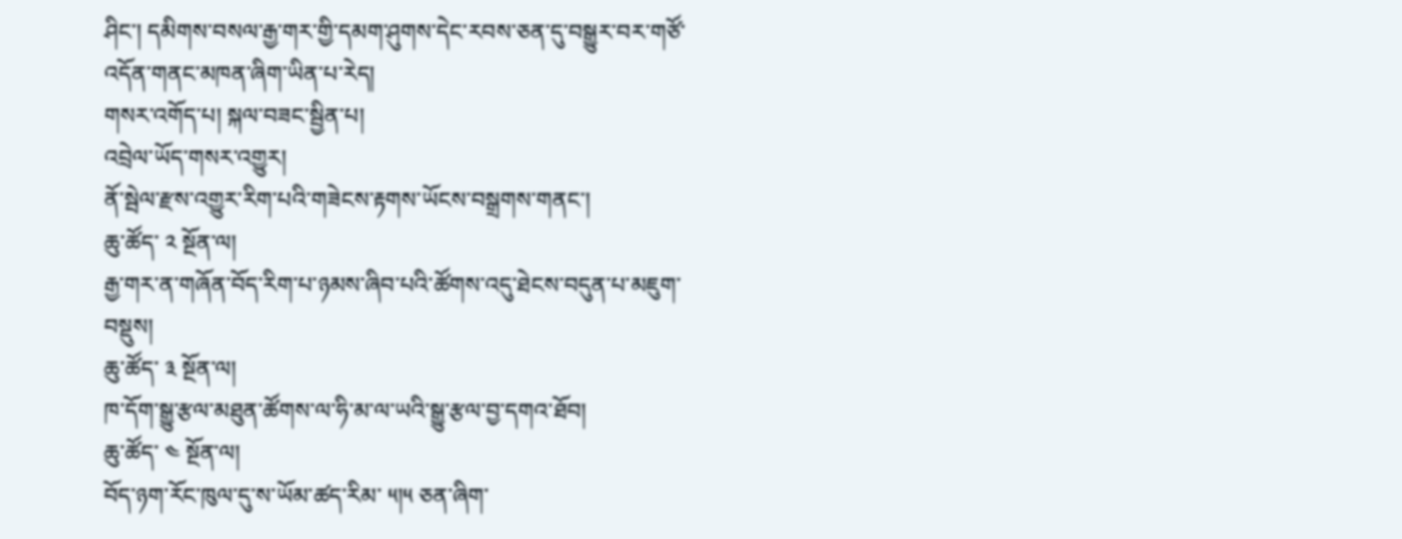ཤིང་། དམིགས་བསལ་རྒྱ་གར་གྱི་དམག་ཤུགས་དེང་རབས་ཅན་དུ་བསྒྱུར་བར་གཙོ་འདོན་གནང་མཁན་ཞིག་ཡིན་པ་རེད།
གསར་འགོད་པ། སྐལ་བཟང་སྦྱིན་པ།
འབྲེལ་ཡོད་གསར་འགྱུར།
ནོ་སྦེལ་རྫས་འགྱུར་རིག་པའི་གཟེངས་རྟགས་ཡོངས་བསྒྲགས་གནང་།
ཆུ་ཚོད་ ༢ སྔོན་ལ།
རྒྱ་གར་ན་གཞོན་བོད་རིག་པ་ཉམས་ཞིབ་པའི་ཚོགས་འདུ་ཐེངས་བདུན་པ་མཇུག་བསྡུས།
ཆུ་ཚོད་ ༣ སྔོན་ལ།
ཁ་དོག་སྒྱུ་རྩལ་མཐུན་ཚོགས་ལ་ཧི་མ་ལ་ཡའི་སྒྱུ་རྩལ་བྱ་དགའ་ཐོབ།
ཆུ་ཚོད་ ༤ སྔོན་ལ།
བོད་ཉག་རོང་ཁུལ་དུ་ས་ཡོམ་ཚད་རིམ་ ༥།༥ ཅན་ཞིག་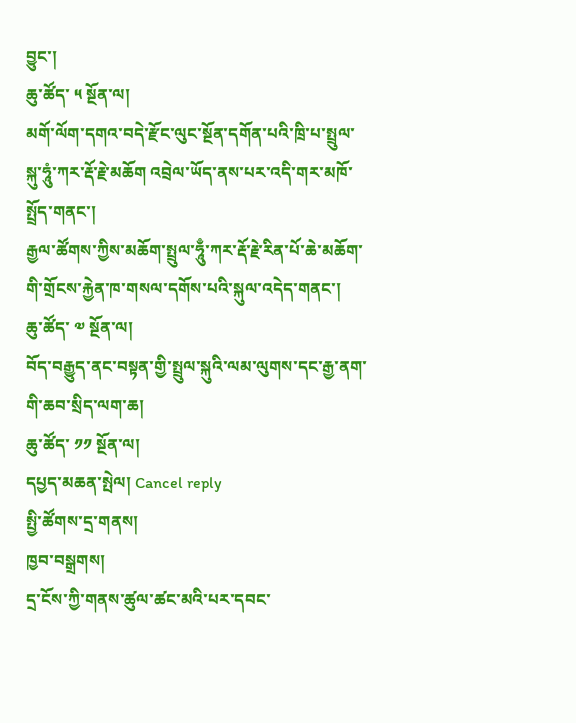བྱུང་།
ཆུ་ཚོད་ ༥ སྔོན་ལ།
མགོ་ལོག་དགའ་བདེ་རྫོང་ལུང་སྔོན་དགོན་པའི་ཁྲི་པ་སྤྲུལ་སྐུ་ཧཱུཾ་ཀར་རྡོ་རྗེ་མཆོག འབྲེལ་ཡོད་ནས་པར་འདི་གར་མཁོ་སྤྲོད་གནང་།
རྒྱལ་ཚོགས་ཀྱིས་མཆོག་སྤྲུལ་ཧཱུྃ་ཀར་རྡོ་རྗེ་རིན་པོ་ཆེ་མཆོག་གི་གྲོངས་རྐྱེན་ཁ་གསལ་དགོས་པའི་སྐུལ་འདེད་གནང་།
ཆུ་ཚོད་ ༧ སྔོན་ལ།
བོད་བརྒྱུད་ནང་བསྟན་གྱི་སྤྲུལ་སྐུའི་ལམ་ལུགས་དང་རྒྱ་ནག་གི་ཆབ་སྲིད་ལག་ཆ།
ཆུ་ཚོད་ ༡༡ སྔོན་ལ།
དཔྱད་མཆན་སྤེལ། Cancel reply
སྤྱི་ཚོགས་དྲ་གནས།
ཁྱབ་བསྒྲགས།
དྲ་ངོས་ཀྱི་གནས་ཚུལ་ཚང་མའི་པར་དབང་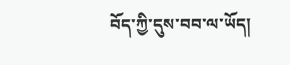བོད་ཀྱི་དུས་བབ་ལ་ཡོད།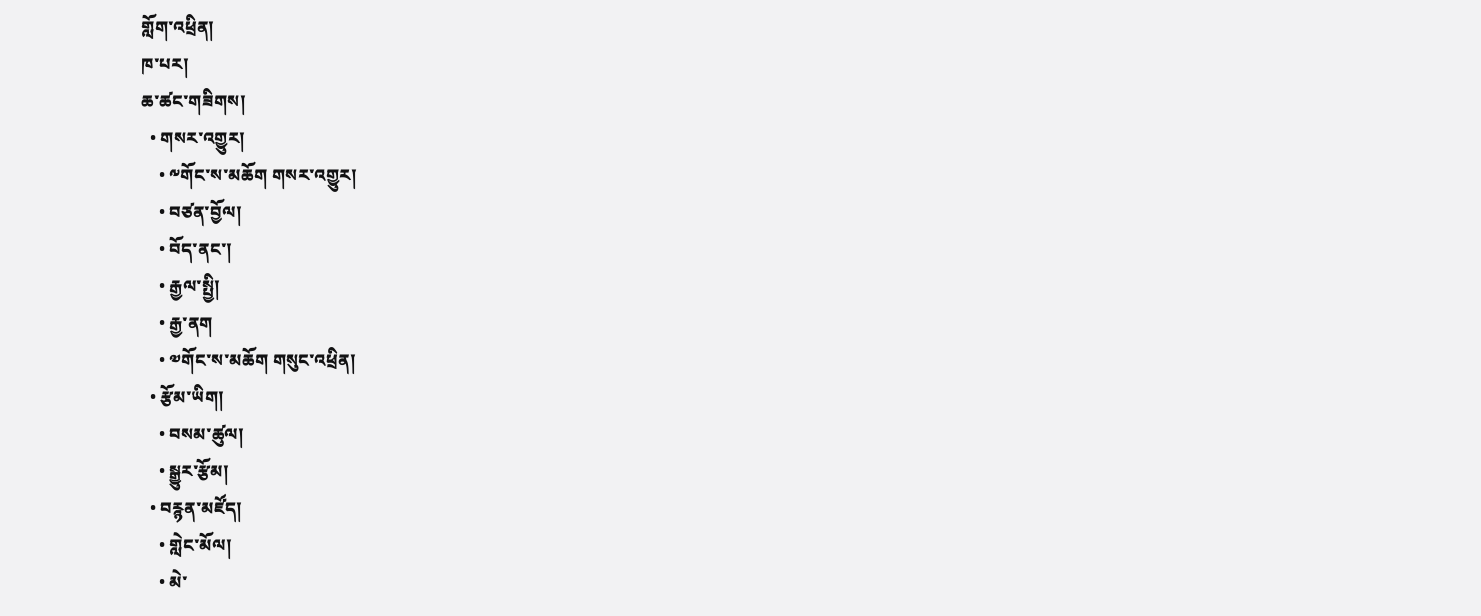གློག་འཕྲིན།
ཁ་པར།
ཆ་ཚང་གཟིགས།
  • གསར་འགྱུར།
    • ༸གོང་ས་མཆོག གསར་འགྱུར།
    • བཙན་བྱོལ།
    • བོད་ནང་།
    • རྒྱལ་སྤྱི།
    • རྒྱ་ནག
    • ༧གོང་ས་མཆོག གསུང་འཕྲིན།
  • རྩོམ་ཡིག།
    • བསམ་ཚུལ།
    • སྒྱུར་རྩོམ།
  • བརྙན་མཛོད།
    • གླེང་མོལ།
    • མེ་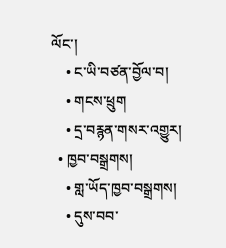ལོང་།
    • ང་ཡི་བཙན་བྱོལ་བ།
    • གངས་ཕྲུག
    • དྲ་བརྙན་གསར་འགྱུར།
  • ཁྱབ་བསྒྲགས།
    • གླ་ཡོད་ཁྱབ་བསྒྲགས།
    • དུས་བབ་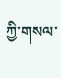ཀྱི་གསལ་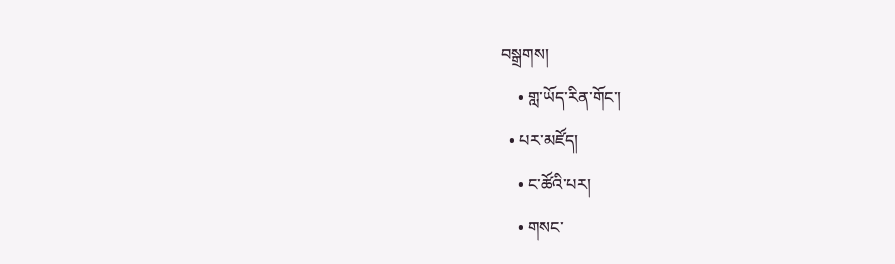བསྒྲགས།
    • གླ་ཡོད་རིན་གོང་།
  • པར་མཛོད།
    • ང་ཚོའི་པར།
    • གསང་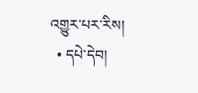འགྱུར་པར་རིས།
  • དཔེ་དེབ།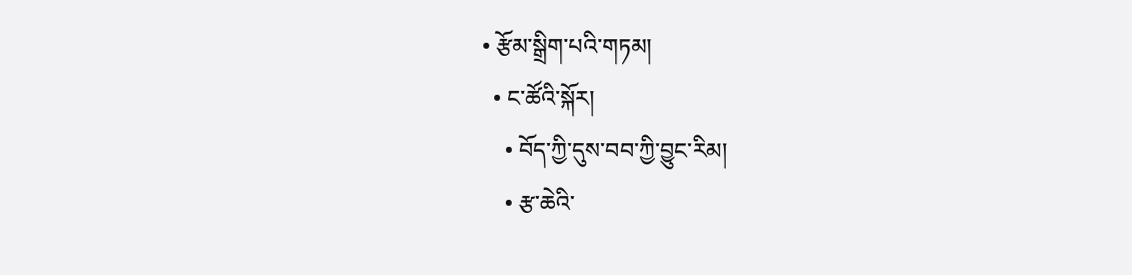• རྩོམ་སྒྲིག་པའི་གཏམ།
  • ང་ཚོའི་སྐོར།
    • བོད་ཀྱི་དུས་བབ་ཀྱི་བྱུང་རིམ།
    • རྩ་ཆེའི་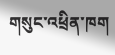གསུང་འཕྲིན་ཁག